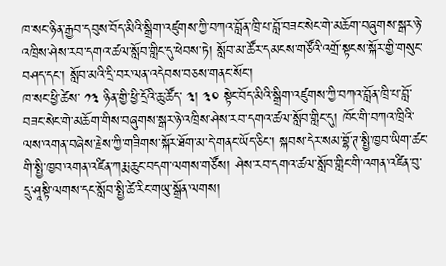ཁ་སང་ཉིན་རྒྱབ་དབུས་བོད་མིའི་སྒྲིག་འཛུགས་ཀྱི་བཀའ་བློན་ཁྲི་པ་བློ་བཟང་སེང་གེ་མཆོག་བཞུགས་སྒར་ཉེ་འཁྲིས་ཤེས་རབ་དགའ་ཚལ་སློབ་གླིང་དུ་ཕེབས་ཏེ། སློབ་མ་ཚོར་དམངས་གཙོའི་འགྲོ་སྟངས་སྐོར་གྱི་གསུང་བཤད་དང་། སློབ་མའི་དྲི་བར་ལན་འདེབས་བཅས་གནང་སོང་།
ཁ་སང་ཕྱི་ཚེས་ ༡༣ ཉིན་གྱི་ཕྱི་དྲོའི་ཆུ་ཚོད་ ༣། ༣༠ སྟེང་བོད་མིའི་སྒྲིག་འཛུགས་ཀྱི་བཀའ་བློན་ཁྲི་པ་བློ་བཟང་སེང་གེ་མཆོག་གིས་བཞུགས་སྒར་ཉེ་འཁྲིས་ཤེས་རབ་དགའ་ཚལ་སློབ་གླིང་དུ། ཁོང་གི་བཀའ་ཁྲིའི་ལས་འགན་བཞེས་རྗེས་ཀྱི་གཟིགས་སྐོར་ཐོག་མ་དེ་གནང་ཡོད་ཅིང་། སྐབས་དེར་སམ་བྷོ་ཊ་སྤྱི་ཁྱབ་ཡིག་ཚང་གི་སྤྱི་ཁྱབ་འགན་འཛིན་ཀརྨ་ཆུང་བདག་ལགས་གཙོས། ཤེས་རབ་དགའ་ཚལ་སློབ་གླིང་གི་འགན་འཛིན་བུ་དྲུ་ཤཱསྟི་ལགས་དང་སློབ་སྤྱི་ཚེ་རིང་གཡུ་སྒྲོན་ལགས།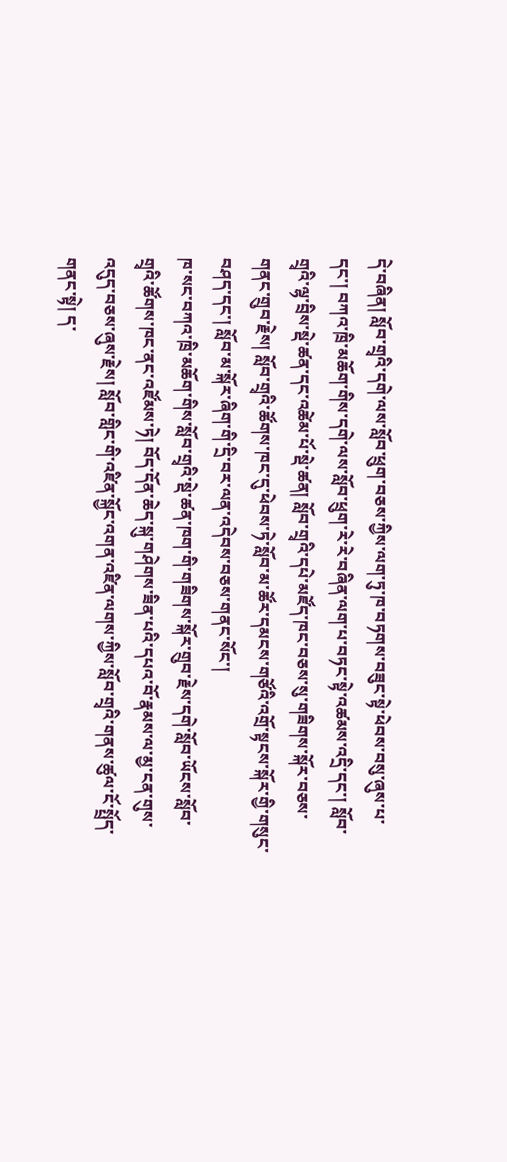དེ་བཞིན། སློབ་གྲྭའི་དགེ་ལས་སློབ་ཕྲུག་བཅས་ཀྱིས་ལག་ཏུ་ཁ་བཏགས་བཟུང་སྟེ་ཕེབས་བསུ་ཞུས་པ་དང་། བཀའ་ཁྲི་མཆོག་གིས་དགེ་ལས་སློབ་ཕྲུག་རེ་རེ་བཞིན་ལག་པ་བཏང་སྟེ་འཚམས་འདྲི་དང་། སློབ་གྲྭའི་ལྷ་བྲིས་སྡེ་ཚན་དང་འཚེམ་པོ་སྡེ་ཚན། སློབ་གྲྭའི་དཔེ་མཛོད་ཁང་བཅས་སུ་གཟིགས་སྐོར་བཅས་གནང་གྲུབ་རྗེས། སློབ་གྲྭའི་ཚོགས་ཁང་དུ་ཕེབས་ཏེ་སློབ་མ་ཚོར་དམངས་གཙོའི་འགྲོ་སྟངས་སྐོར་གྱི་གསུང་བཤད་དང་། སློབ་མ་སྐོར་ཞིག་གི་དྲི་བར་ལན་འདེབས་བཅས་གནང་སོང་།
ཁ་སང་བཀའ་ཁྲི་མཆོག་གིས་སློབ་གྲྭའི་སྡེ་ཚན་ཁག་གི་གཟིགས་སྐོར་གྲུབ་རྗེས་དགེ་སློབ་ཡོངས་སློབ་གྲྭའི་ཚོགས་ཁང་ནང་འཛོམས་ཏེ། བོད་དོན་ཆེད་སྐུ་གཤེགས་ཟིན་པའི་དཔའ་བོ་རྣམས་ལ་མྱ་ངན་གུས་འདུད་བཅས་ཞུས་རྗེས། སློབ་གླིང་གི་འཛིན་སྐྱོང་འགན་འཛིན་ལགས་ཀྱིས་སློབ་གྲྭའི་གནས་ཚུལ་ངོ་སྤྲོད་གནང་སྟེ། ད་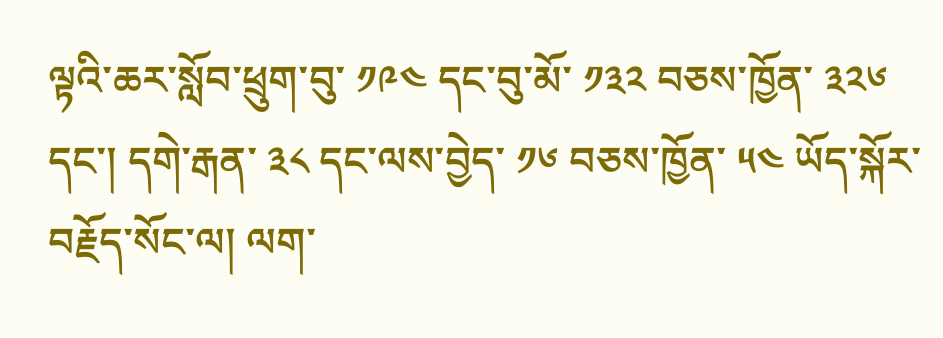ལྟའི་ཆར་སློབ་ཕྲུག་བུ་ ༡༩༤ དང་བུ་མོ་ ༡༣༢ བཅས་ཁྱོན་ ༣༢༦ དང་། དགེ་རྒན་ ༣༨ དང་ལས་བྱེད་ ༡༦ བཅས་ཁྱོན་ ༥༤ ཡོད་སྐོར་བརྗོད་སོང་ལ། ལག་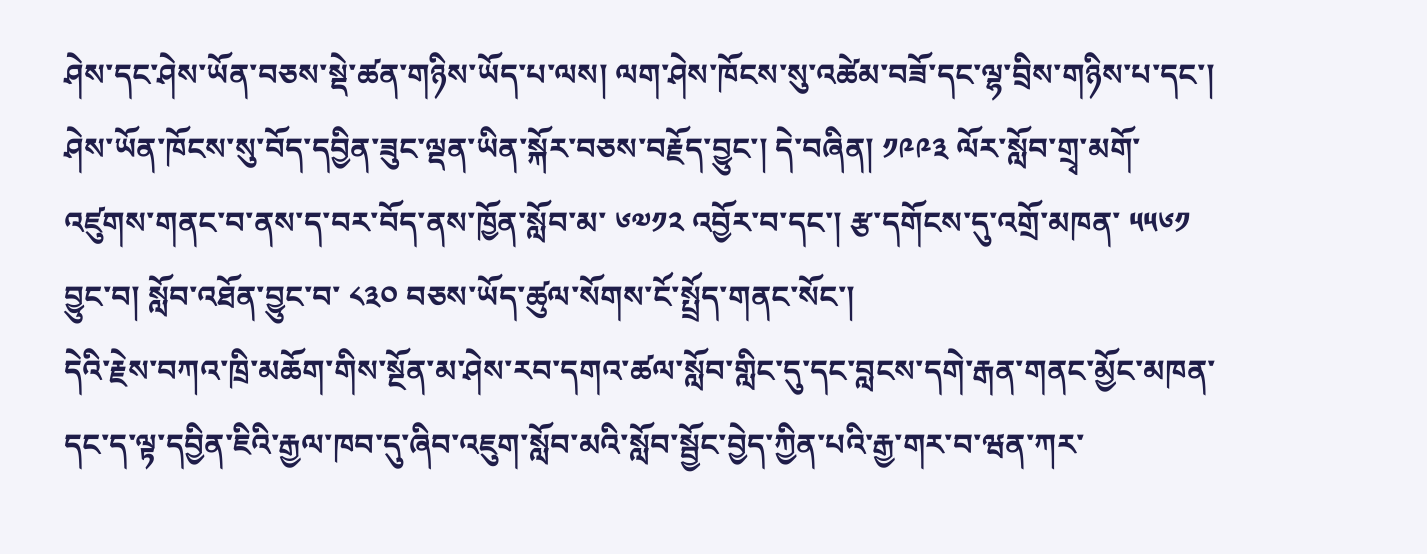ཤེས་དང་ཤེས་ཡོན་བཅས་སྡེ་ཚན་གཉིས་ཡོད་པ་ལས། ལག་ཤེས་ཁོངས་སུ་འཚེམ་བཟོ་དང་ལྷ་བྲིས་གཉིས་པ་དང་། ཤེས་ཡོན་ཁོངས་སུ་བོད་དབྱིན་ཟུང་ལྡན་ཡིན་སྐོར་བཅས་བརྗོད་བྱུང་། དེ་བཞིན། ༡༩༩༣ ལོར་སློབ་གྲྭ་མགོ་འཛུགས་གནང་བ་ནས་ད་བར་བོད་ནས་ཁྱོན་སློབ་མ་ ༦༧༡༢ འབྱོར་བ་དང་། རྩ་དགོངས་དུ་འགྲོ་མཁན་ ༥༥༦༡ བྱུང་བ། སློབ་འཐོན་བྱུང་བ་ ༨༣༠ བཅས་ཡོད་ཚུལ་སོགས་ངོ་སྤྲོད་གནང་སོང་།
དེའི་རྗེས་བཀའ་ཁྲི་མཆོག་གིས་སྔོན་མ་ཤེས་རབ་དགའ་ཚལ་སློབ་གླིང་དུ་དང་བླངས་དགེ་རྒན་གནང་མྱོང་མཁན་དང་ད་ལྟ་དབྱིན་ཇིའི་རྒྱལ་ཁབ་དུ་ཞིབ་འཇུག་སློབ་མའི་སློབ་སྦྱོང་བྱེད་ཀྱིན་པའི་རྒྱ་གར་བ་ཝན་ཀར་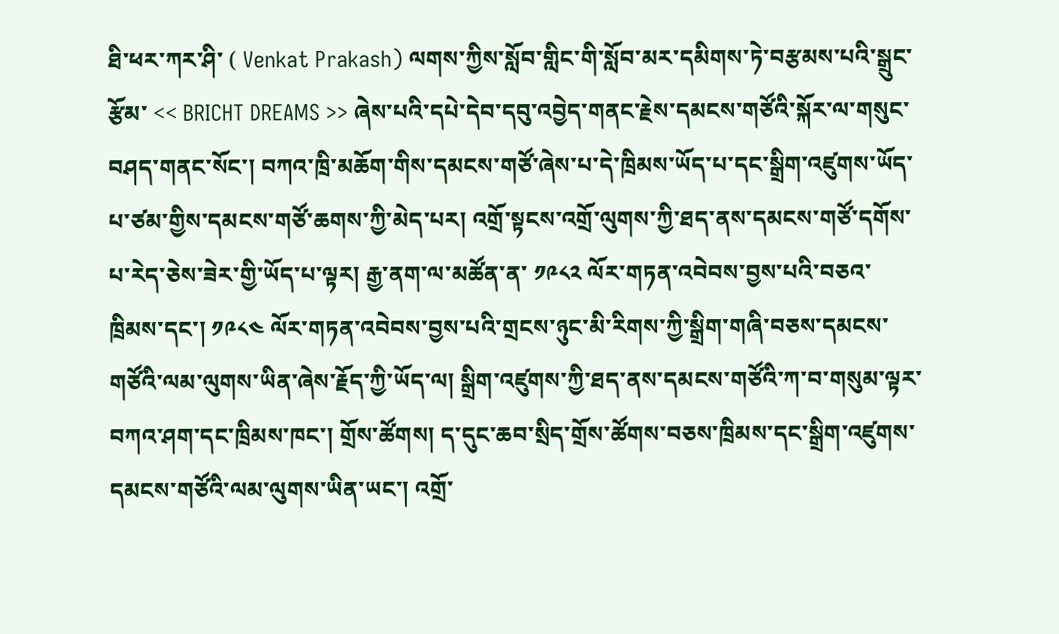ཐི་ཕར་ཀར་ཤི་ ( Venkat Prakash) ལགས་ཀྱིས་སློབ་གླིང་གི་སློབ་མར་དམིགས་ཏེ་བརྩམས་པའི་སྒྲུང་རྩོམ་ << BRICHT DREAMS >> ཞེས་པའི་དཔེ་དེབ་དབུ་འབྱེད་གནང་རྗེས་དམངས་གཙོའི་སྐོར་ལ་གསུང་བཤད་གནང་སོང་། བཀའ་ཁྲི་མཆོག་གིས་དམངས་གཙོ་ཞེས་པ་དེ་ཁྲིམས་ཡོད་པ་དང་སྒྲིག་འཛུགས་ཡོད་པ་ཙམ་གྱིས་དམངས་གཙོ་ཆགས་ཀྱི་མེད་པར། འགྲོ་སྟངས་འགྲོ་ལུགས་ཀྱི་ཐད་ནས་དམངས་གཙོ་དགོས་པ་རེད་ཅེས་ཟེར་གྱི་ཡོད་པ་ལྟར། རྒྱ་ནག་ལ་མཚོན་ན་ ༡༩༨༢ ལོར་གཏན་འབེབས་བྱས་པའི་བཅའ་ཁྲིམས་དང་། ༡༩༨༤ ལོར་གཏན་འབེབས་བྱས་པའི་གྲངས་ཉུང་མི་རིགས་ཀྱི་སྒྲིག་གཞི་བཅས་དམངས་གཙོའི་ལམ་ལུགས་ཡིན་ཞེས་རྗོད་ཀྱི་ཡོད་ལ། སྒྲིག་འཛུགས་ཀྱི་ཐད་ནས་དམངས་གཙོའི་ཀ་བ་གསུམ་ལྟར་བཀའ་ཤག་དང་ཁྲིམས་ཁང་། གྲོས་ཚོགས། ད་དུང་ཆབ་སྲིད་གྲོས་ཚོགས་བཅས་ཁྲིམས་དང་སྒྲིག་འཛུགས་དམངས་གཙོའི་ལམ་ལུགས་ཡིན་ཡང་། འགྲོ་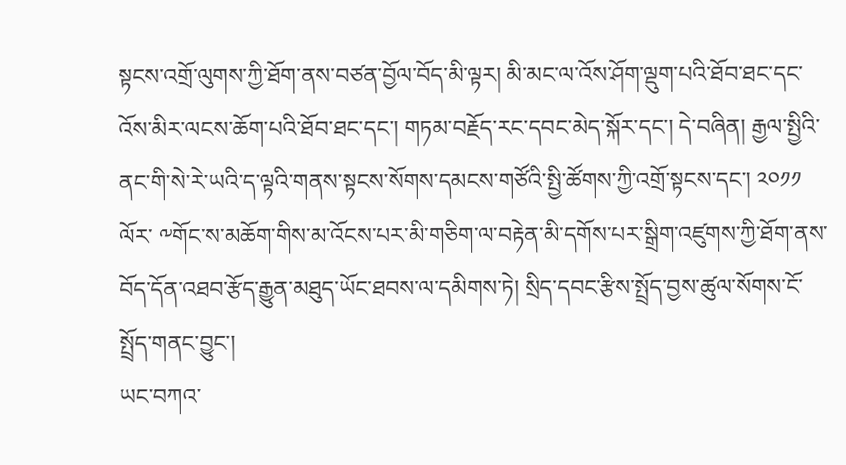སྟངས་འགྲོ་ལུགས་ཀྱི་ཐོག་ནས་བཙན་བྱོལ་བོད་མི་ལྟར། མི་མང་ལ་འོས་ཤོག་ལྡུག་པའི་ཐོབ་ཐང་དང་འོས་མིར་ལངས་ཆོག་པའི་ཐོབ་ཐང་དང་། གཏམ་བརྗོད་རང་དབང་མེད་སྐོར་དང་། དེ་བཞིན། རྒྱལ་སྤྱིའི་ནང་གི་སེ་རེ་ཡའི་ད་ལྟའི་གནས་སྟངས་སོགས་དམངས་གཙོའི་སྤྱི་ཚོགས་ཀྱི་འགྲོ་སྟངས་དང་། ༢༠༡༡ ལོར་ ༸གོང་ས་མཆོག་གིས་མ་འོངས་པར་མི་གཅིག་ལ་བརྟེན་མི་དགོས་པར་སྒྲིག་འཛུགས་ཀྱི་ཐོག་ནས་བོད་དོན་འཐབ་རྩོད་རྒྱུན་མཐུད་ཡོང་ཐབས་ལ་དམིགས་ཏེ། སྲིད་དབང་རྩིས་སྤྲོད་བྱས་ཚུལ་སོགས་ངོ་སྤྲོད་གནང་བྱུང་།
ཡང་བཀའ་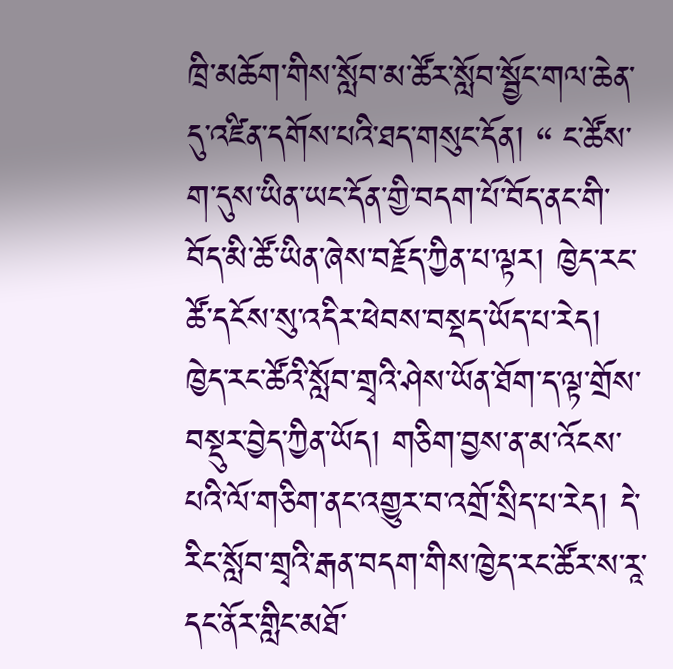ཁྲི་མཆོག་གིས་སློབ་མ་ཚོར་སློབ་སྦྱོང་གལ་ཆེན་དུ་འཛིན་དགོས་པའི་ཐད་གསུང་དོན། “ ང་ཚོས་ག་དུས་ཡིན་ཡང་དོན་གྱི་བདག་པོ་བོད་ནང་གི་བོད་མི་ཚོ་ཡིན་ཞེས་བརྗོད་ཀྱིན་པ་ལྟར། ཁྱེད་རང་ཚོ་དངོས་སུ་འདིར་ཕེབས་བསྡད་ཡོད་པ་རེད། ཁྱེད་རང་ཚོའི་སློབ་གྲྭའི་ཤེས་ཡོན་ཐོག་ད་ལྟ་གྲོས་བསྡུར་བྱེད་ཀྱིན་ཡོད། གཅིག་བྱས་ན་མ་འོངས་པའི་ལོ་གཅིག་ནང་འགྱུར་བ་འགྲོ་སྲིད་པ་རེད། དེ་རིང་སློབ་གྲྭའི་རྒན་བདག་གིས་ཁྱེད་རང་ཚོར་ས་རཱ་དང་ནོར་གླིང་མཐོ་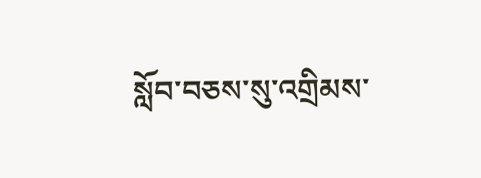སློབ་བཅས་སུ་འགྲིམས་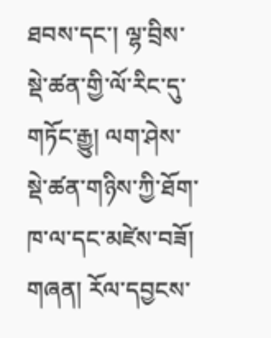ཐབས་དང་། ལྷ་བྲིས་སྡེ་ཚན་གྱི་ལོ་རིང་དུ་གཏོང་རྒྱུ། ལག་ཤེས་སྡེ་ཚན་གཉིས་ཀྱི་ཐོག་ཁ་ལ་དང་མཛེས་བཟོ། གཞན། རོལ་དབྱངས་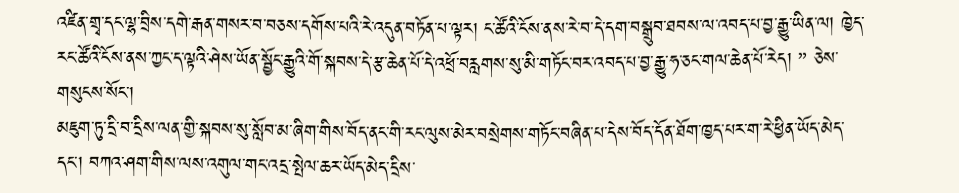འཛིན་གྲྭ་དང་ལྷ་བྲིས་དགེ་རྒན་གསར་བ་བཅས་དགོས་པའི་རེ་འདུན་བཏོན་པ་ལྟར། ང་ཚོའི་ངོས་ནས་རེ་བ་དེ་དག་བསྒྲུབ་ཐབས་ལ་འབད་པ་བྱ་རྒྱུ་ཡིན་ལ། ཁྱེད་རང་ཚོའི་ངོས་ནས་ཀྱང་ད་ལྟའི་ཤེས་ཡོན་སྦྱོང་རྒྱུའི་གོ་སྐབས་དེ་རྩ་ཆེན་པོ་དེ་འཕྲོ་བརླགས་སུ་མི་གཏོང་བར་འབད་པ་བྱ་རྒྱུ་ཧ་ཅང་གལ་ཆེན་པོ་རེད། ” ཅེས་གསུངས་སོང་།
མཇུག་ཏུ་དྲི་བ་དྲིས་ལན་གྱི་སྐབས་སུ་སློབ་མ་ཞིག་གིས་བོད་ནང་གི་རང་ལུས་མེར་བསྲེགས་གཏོང་བཞིན་པ་དེས་བོད་དོན་ཐོག་ཁྱད་པར་ག་རེ་ཕྱིན་ཡོད་མེད་དང་། བཀའ་ཤག་གིས་ལས་འགུལ་གང་འདྲ་སྤེལ་ཆར་ཡོད་མེད་དྲིས་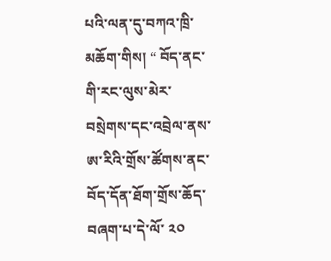པའི་ལན་དུ་བཀའ་ཁྲི་མཆོག་གིས། “ བོད་ནང་གི་རང་ལུས་མེར་བསྲེགས་དང་འབྲེལ་ནས་ཨ་རིའི་གྲོས་ཚོགས་ནང་བོད་དོན་ཐོག་གྲོས་ཆོད་བཞག་པ་དེ་ལོ་ ༢༠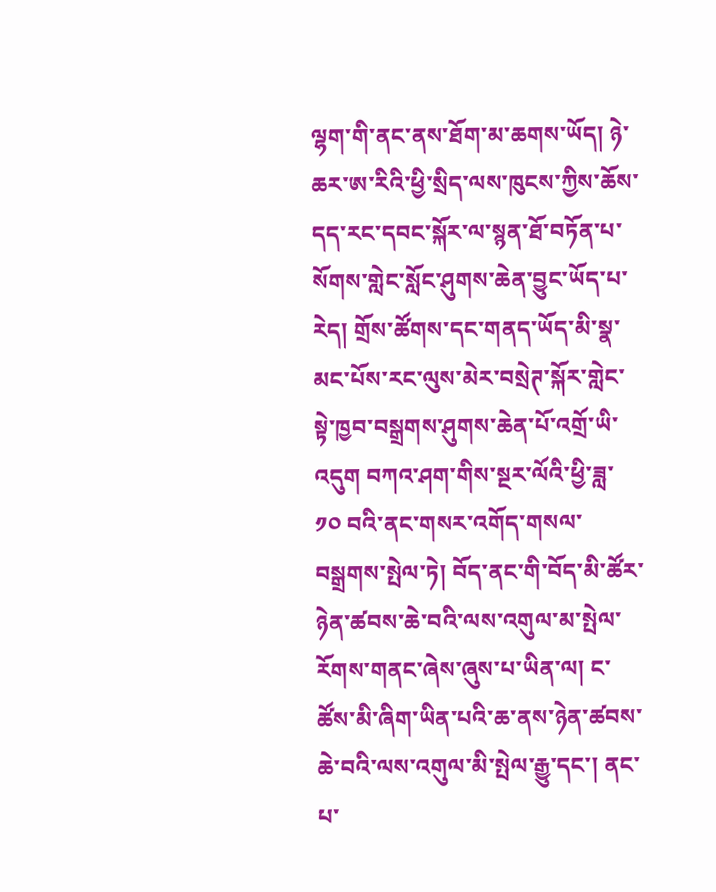ལྷག་གི་ནང་ནས་ཐོག་མ་ཆགས་ཡོད། ཉེ་ཆར་ཨ་རིའི་ཕྱི་སྲིད་ལས་ཁུངས་ཀྱིས་ཆོས་དད་རང་དབང་སྐོར་ལ་སྙན་ཐོ་བཏོན་པ་སོགས་གླེང་སློང་ཤུགས་ཆེན་བྱུང་ཡོད་པ་རེད། གྲོས་ཚོགས་དང་གནད་ཡོད་མི་སྣ་མང་པོས་རང་ལུས་མེར་བསྲེཊ་སྐོར་གླེང་སྟེ་ཁྱབ་བསྒྲགས་ཤུགས་ཆེན་པོ་འགྲོ་ཡི་འདུག བཀའ་ཤག་གིས་སྔར་ལོའི་ཕྱི་ཟླ་ ༡༠ བའི་ནང་གསར་འགོད་གསལ་བསྒྲགས་སྤེལ་ཏེ། བོད་ནང་གི་བོད་མི་ཚོར་ཉེན་ཚབས་ཆེ་བའི་ལས་འགུལ་མ་སྤེལ་རོགས་གནང་ཞེས་ཞུས་པ་ཡིན་ལ། ང་ཚོས་མི་ཞིག་ཡིན་པའི་ཆ་ནས་ཉེན་ཚབས་ཆེ་བའི་ལས་འགུལ་མི་སྤེལ་རྒྱུ་དང་། ནང་པ་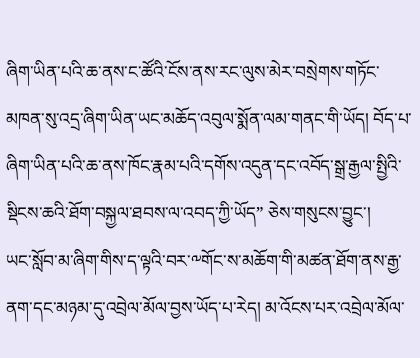ཞིག་ཡིན་པའི་ཆ་ནས་ང་ཚོའི་ངོས་ནས་རང་ལུས་མེར་བསྲེགས་གཏོང་མཁན་སུ་འདྲ་ཞིག་ཡིན་ཡང་མཆོད་འབུལ་སྨོན་ལམ་གནང་གི་ཡོད། བོད་པ་ཞིག་ཡིན་པའི་ཆ་ནས་ཁོང་རྣམ་པའི་དགོས་འདུན་དང་འབོད་སྒྲ་རྒྱལ་སྤྱིའི་སྡིངས་ཆའི་ཐོག་བསྐྱལ་ཐབས་ལ་འབད་ཀྱི་ཡོད” ཅེས་གསུངས་བྱུང་།
ཡང་སློབ་མ་ཞིག་གིས་ད་ལྟའི་བར་༸གོང་ས་མཆོག་གི་མཚན་ཐོག་ནས་རྒྱ་ནག་དང་མཉམ་དུ་འབྲེལ་མོལ་བྱས་ཡོད་པ་རེད། མ་འོངས་པར་འབྲེལ་མོལ་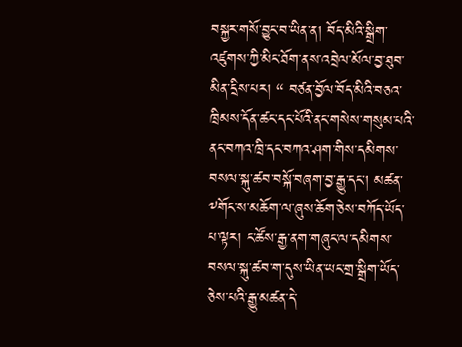བསྐྱར་གསོ་བྱུང་བ་ཡིན་ན། བོད་མིའི་སྒྲིག་འཛུགས་ཀྱི་མིང་ཐོག་ནས་འབྲེལ་མོལ་བྱ་ཐུབ་མིན་དྲིས་པར། “ བཙན་བྱོལ་བོད་མིའི་བཅའ་ཁྲིམས་དོན་ཚང་དང་པོའི་ནང་གསེས་གསུམ་པའི་ནང་བཀའ་ཁྲི་དང་བཀའ་ཤག་གིས་དམིགས་བསལ་སྐུ་ཚབ་བསྐོ་བཞག་བྱ་རྒྱུ་དང་། མཚན་༸གོང་ས་མཆོག་ལ་ཞུས་ཆོག་ཅེས་བཀོད་ཡོད་པ་ལྟར། ང་ཚོས་རྒྱ་ནག་གཞུང་ལ་དམིགས་བསལ་སྐུ་ཚབ་ག་དུས་ཡིན་ཡང་གྲ་སྒྲིག་ཡོད་ཅེས་པའི་རྒྱུ་མཚན་དེ་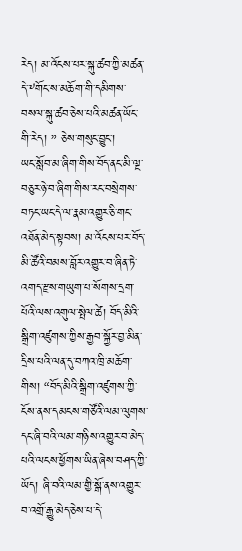རེད། མ་འོངས་པར་སྐུ་ཚབ་ཀྱི་མཚན་དེ་༸གོང་ས་མཆོག་གི་དམིགས་བསལ་སྐུ་ཚབ་ཅེས་པའི་མཚན་ཡོང་གི་རེད། ” ཅེས་གསུང་བྱུང་།
ཡང་སློབ་མ་ཞིག་གིས་བོད་ནང་མི་ལྔ་བཅུར་ཉེ་བ་ཞིག་གིས་རང་བསྲེགས་བཏང་ཡང་དེ་ལ་རྣམ་འགྱུར་ཅི་གང་འཐོན་མེད་སྟབས། མ་འོངས་པར་བོད་མི་ཚོའི་བམས་བློར་འགྱུར་བ་ཞིན་ཏེ་འགད་རྫས་གཡུག་པ་སོགས་དྲག་པོའི་ལས་འགུལ་སྤེལ་ཚེ། བོད་མིའི་སྒྲིག་འཛུགས་ཀྱིས་རྒྱབ་སྐྱོར་བྱ་མིན་དྲིས་པའི་ལན་དུ་བཀའ་ཁྲི་མཆོག་གིས། “བོད་མིའི་སྒྲིག་འཛུགས་ཀྱི་ངོས་ནས་དམངས་གཙོའི་ལམ་ལུགས་དང་ཞི་བའི་ལམ་གཉིས་འགྱུར་བ་མེད་པའི་ལངས་ཕྱོགས་ཡིན་ཞེས་བཤད་ཀྱི་ཡོད། ཞི་བའི་ལམ་གྱི་སྒོ་ནས་འགྱུར་བ་འགྲོ་རྒྱུ་མེད་ཅེས་པ་དེ་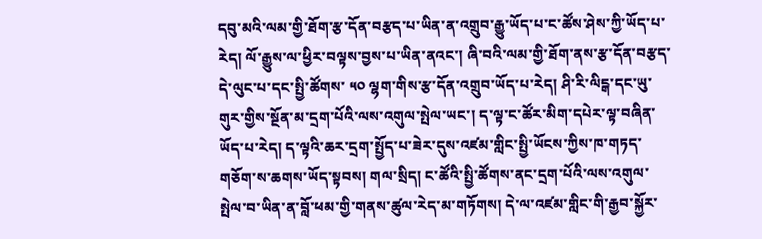དབུ་མའི་ལམ་གྱི་ཐོག་རྩ་དོན་བརྩད་པ་ཡིན་ན་འགྲུབ་རྒྱུ་ཡོད་པ་ང་ཚོས་ཤེས་ཀྱི་ཡོད་པ་རེད། ལོ་རྒྱུས་ལ་ཕྱིར་བལྟས་བྱས་པ་ཡིན་ནའང་། ཞི་བའི་ལམ་གྱི་ཐོག་ནས་རྩ་དོན་བརྩད་དེ་ལུང་པ་དང་སྤྱི་ཚོགས་ ༥༠ ལྷག་གིས་རྩ་དོན་འགྲུབ་ཡོད་པ་རེད། ཤི་རི་ལིངྒ་དང་ཡུ་གུར་གྱིས་སྔོན་མ་དྲག་པོའི་ལས་འགུལ་སྤེལ་ཡང་། ད་ལྟ་ང་ཚོར་མིག་དཔེར་ལྟ་བཞིན་ཡོད་པ་རེད། ད་ལྟའི་ཆར་དྲག་སྤྱོད་པ་ཟེར་དུས་འཛམ་གླིང་སྤྱི་ཡོངས་ཀྱིས་ཁ་གཏད་གཅོག་ས་ཆགས་ཡོད་སྟབས། གལ་སྲིད། ང་ཚོའི་སྤྱི་ཚོགས་ནང་དྲག་པོའི་ལས་འགུལ་སྤེལ་བ་ཡིན་ན་བློ་ཕམ་གྱི་གནས་ཚུལ་རེད་མ་གཏོགས། དེ་ལ་འཛམ་གླིང་གི་རྒྱབ་སྐྱོར་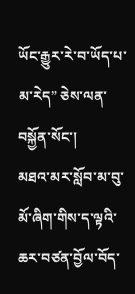ཡོང་རྒྱུར་རེ་བ་ཡོད་པ་མ་རེད” ཅེས་ལན་བསྐྱོན་སོང་།
མཐའ་མར་སློབ་མ་བུ་མོ་ཞིག་གིས་ད་ལྟའི་ཆར་བཙན་བྱོལ་བོད་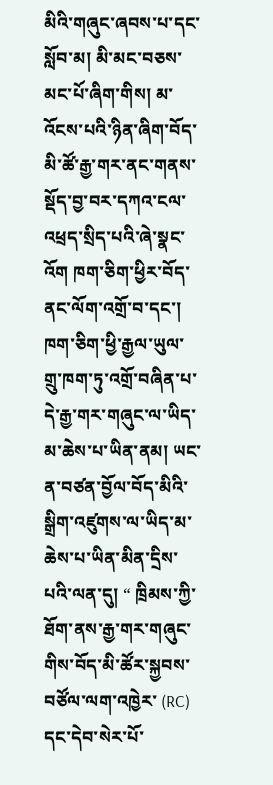མིའི་གཞུང་ཞབས་པ་དང་སློབ་མ། མི་མང་བཅས་མང་པོ་ཞིག་གིས། མ་འོངས་པའི་ཉིན་ཞིག་བོད་མི་ཚོ་རྒྱ་གར་ནང་གནས་སྡོད་བྱ་བར་དཀའ་ངལ་འཕྲད་སྲིད་པའི་ཞེ་སྣང་འོག ཁག་ཅིག་ཕྱིར་བོད་ནང་ལོག་འགྲོ་བ་དང་། ཁག་ཅིག་ཕྱི་རྒྱལ་ཡུལ་གྲུ་ཁག་ཏུ་འགྲོ་བཞིན་པ་དེ་རྒྱ་གར་གཞུང་ལ་ཡིད་མ་ཆེས་པ་ཡིན་ནམ། ཡང་ན་བཙན་བྱོལ་བོད་མིའི་སྒྲིག་འཛུགས་ལ་ཡིད་མ་ཆེས་པ་ཡིན་མིན་དྲིས་པའི་ལན་དུ། “ ཁྲིམས་ཀྱི་ཐོག་ནས་རྒྱ་གར་གཞུང་གིས་བོད་མི་ཚོར་སྐྱབས་བཙོལ་ལག་འཁྱེར་ (RC) དང་དེབ་སེར་པོ་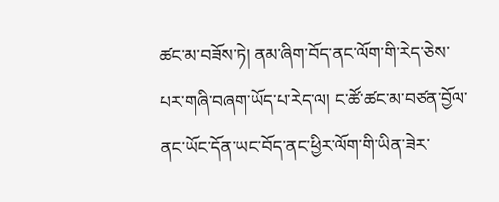ཚང་མ་བཟོས་ཏེ། ནམ་ཞིག་བོད་ནང་ལོག་གི་རེད་ཅེས་པར་གཞི་བཞག་ཡོད་པ་རེད་ལ། ང་ཚོ་ཚང་མ་བཙན་བྱོལ་ནང་ཡོང་དོན་ཡང་བོད་ནང་ཕྱིར་ལོག་གི་ཡིན་ཟེར་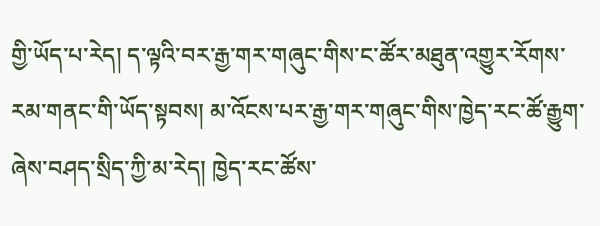གྱི་ཡོད་པ་རེད། ད་ལྟའི་བར་རྒྱ་གར་གཞུང་གིས་ང་ཚོར་མཐུན་འགྱུར་རོགས་རམ་གནང་གི་ཡོད་སྟབས། མ་འོངས་པར་རྒྱ་གར་གཞུང་གིས་ཁྱེད་རང་ཚོ་རྒྱུག་ཞེས་བཤད་སྲིད་ཀྱི་མ་རེད། ཁྱེད་རང་ཚོས་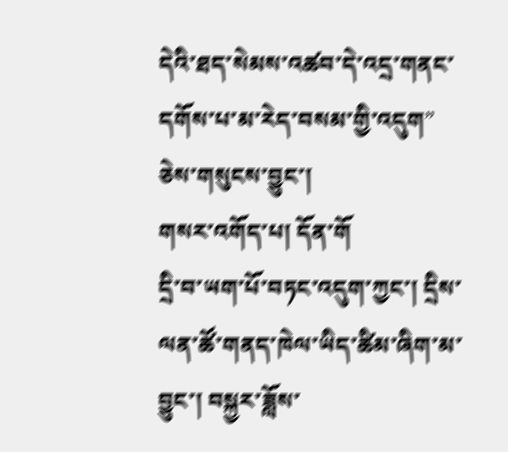དེའི་ཐད་སེམས་འཚབ་དེ་འདྲ་གནང་དགོས་པ་མ་རེད་བསམ་གྱི་འདུག” ཅེས་གསུངས་བྱུང་།
གསར་འགོད་པ། དོན་གོ
དྲི་བ་ཡག་པོ་བཏང་འདུག་ཀྱང་། དྲིས་ལན་ཚོ་གནད་ཁེལ་ཡིད་ཚིམ་ཞིག་མ་བྱུང་། བསྐྱར་ཟློས་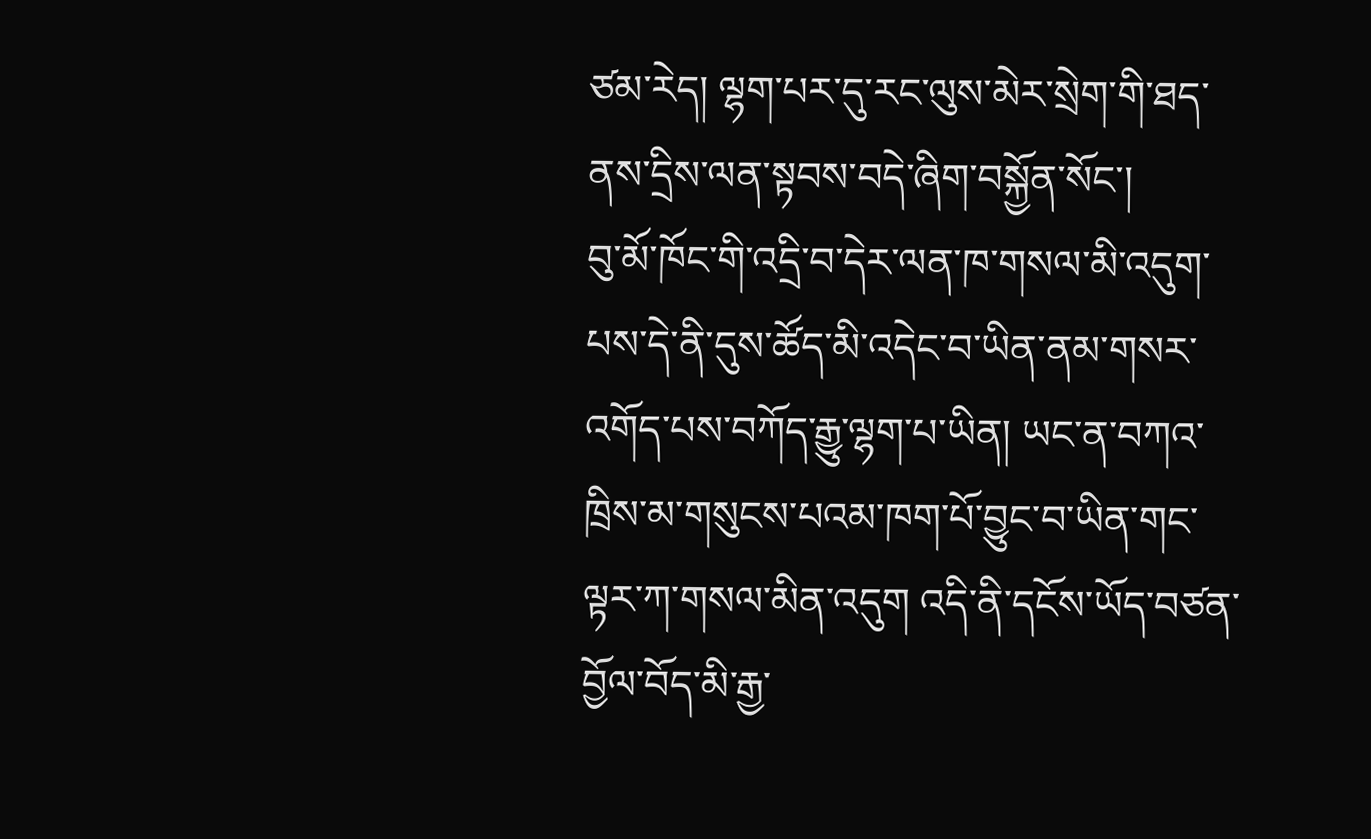ཙམ་རེད། ལྷག་པར་དུ་རང་ལུས་མེར་སྲེག་གི་ཐད་ནས་དྲིས་ལན་སྟབས་བདེ་ཞིག་བསྐྱོན་སོང་།
བུ་མོ་ཁོང་གི་འདྲི་བ་དེར་ལན་ཁ་གསལ་མི་འདུག་པས་དེ་ནི་དུས་ཚོད་མི་འདེང་བ་ཡིན་ནམ་གསར་འགོད་པས་བཀོད་རྒྱུ་ལྷག་པ་ཡིན། ཡང་ན་བཀའ་ཁྲིས་མ་གསུངས་པའམ་ཁག་པོ་བྱུང་བ་ཡིན་གང་ལྟར་ཀ་གསལ་མིན་འདུག འདི་ནི་དངོས་ཡོད་བཙན་བྱོལ་བོད་མི་རྒྱ་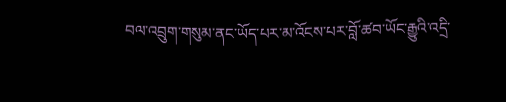བལ་འབྲུག་གསུམ་ནང་ཡོད་པར་མ་འོངས་པར་བློ་ཚབ་ཡོང་རྒྱུའི་འདྲི་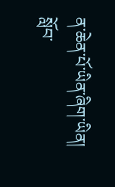ན་ཆེན་པོ་ཡིན་ཞིག་ཡིན།
སློབ་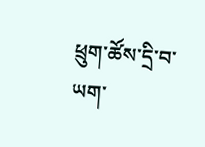ཕྲུག་ཚོས་དྲི་བ་ཡག་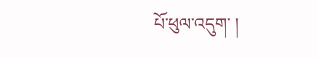པོ་ཕུལ་འདུག་ །